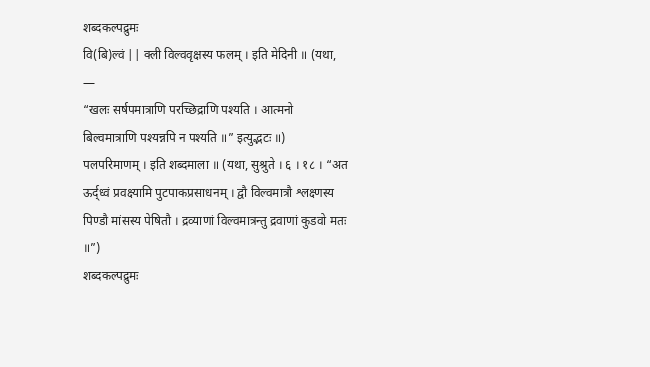शब्दकल्पद्रुमः
वि(बि)ल्वं || क्ली विल्ववृक्षस्य फलम् । इति मेदिनी ॥ (यथा, —
“खलः सर्षपमात्राणि परच्छिद्राणि पश्यति । आत्मनो बिल्वमात्राणि पश्यन्नपि न पश्यति ॥” इत्युद्भटः ॥)
पलपरिमाणम् । इति शब्दमाला ॥ (यथा, सुश्रुते । ६ । १८ । “अत ऊर्द्ध्वं प्रवक्ष्यामि पुटपाकप्रसाधनम् । द्वौ विल्वमात्रौ श्लक्ष्णस्य पिण्डौ मांसस्य पेषितौ । द्रव्याणां विल्वमात्रन्तु द्रवाणां कुडवो मतः ॥”)
शब्दकल्पद्रुमः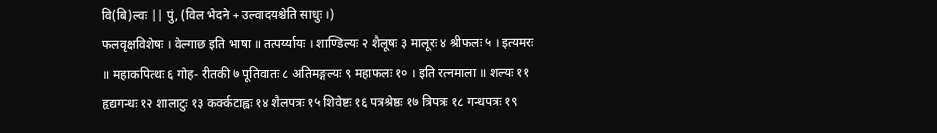वि(बि)ल्वः || पुं, (विल भेदने + उल्वादयश्चेति साधुः ।)
फलवृक्षविशेषः । वेल्गाछ इति भाषा ॥ तत्पर्य्यायः । शाण्डिल्यः २ शैलूषः ३ मालूरः ४ श्रीफलः ५ । इत्यमरः ॥ महाकपित्थः ६ गोह- रीतकी ७ पूतिवातः ८ अतिमङ्गल्यः ९ महाफलः १० । इति रत्नमाला ॥ शल्यः ११ हृद्यगन्धः १२ शालाटुः १३ कर्क्कटाह्वः १४ शैलपत्रः १५ शिवेष्टः १६ पत्रश्रेष्ठः १७ त्रिपत्रः १८ गन्धपत्रः १९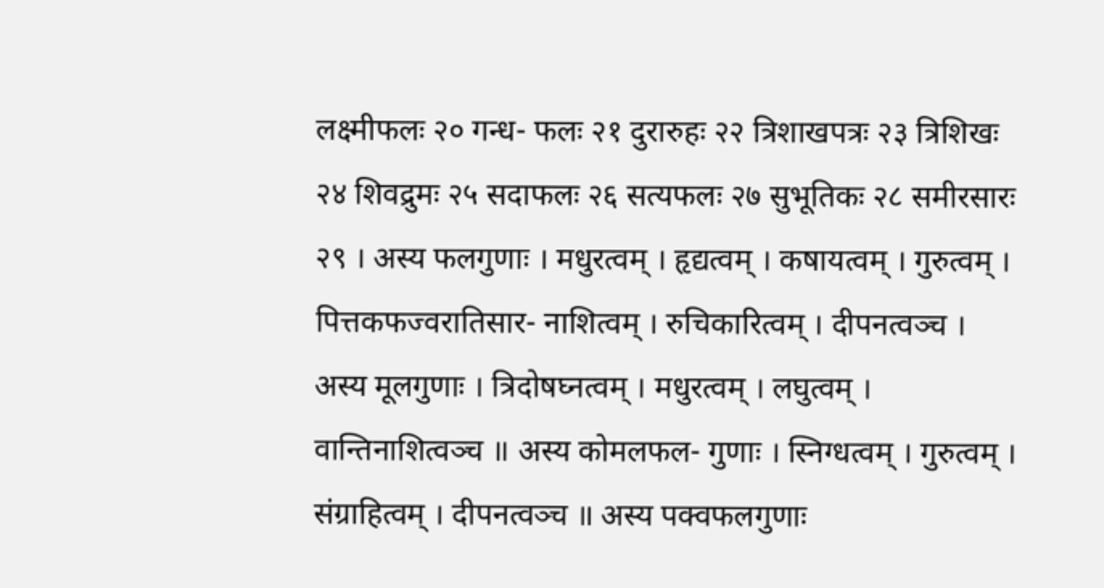लक्ष्मीफलः २० गन्ध- फलः २१ दुरारुहः २२ त्रिशाखपत्रः २३ त्रिशिखः २४ शिवद्रुमः २५ सदाफलः २६ सत्यफलः २७ सुभूतिकः २८ समीरसारः २९ । अस्य फलगुणाः । मधुरत्वम् । हृद्यत्वम् । कषायत्वम् । गुरुत्वम् । पित्तकफज्वरातिसार- नाशित्वम् । रुचिकारित्वम् । दीपनत्वञ्च । अस्य मूलगुणाः । त्रिदोषघ्नत्वम् । मधुरत्वम् । लघुत्वम् । वान्तिनाशित्वञ्च ॥ अस्य कोमलफल- गुणाः । स्निग्धत्वम् । गुरुत्वम् । संग्राहित्वम् । दीपनत्वञ्च ॥ अस्य पक्वफलगुणाः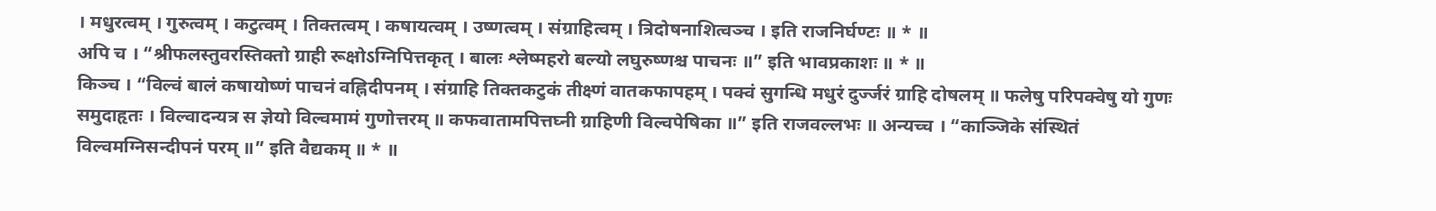। मधुरत्वम् । गुरुत्वम् । कटुत्वम् । तिक्तत्वम् । कषायत्वम् । उष्णत्वम् । संग्राहित्वम् । त्रिदोषनाशित्वञ्च । इति राजनिर्घण्टः ॥ * ॥
अपि च । “श्रीफलस्तुवरस्तिक्तो ग्राही रूक्षोऽग्निपित्तकृत् । बालः श्लेष्महरो बल्यो लघुरुष्णश्च पाचनः ॥” इति भावप्रकाशः ॥ * ॥
किञ्च । “विल्वं बालं कषायोष्णं पाचनं वह्निदीपनम् । संग्राहि तिक्तकटुकं तीक्ष्णं वातकफापहम् । पक्वं सुगन्धि मधुरं दुर्ज्जरं ग्राहि दोषलम् ॥ फलेषु परिपक्वेषु यो गुणः समुदाहृतः । विल्वादन्यत्र स ज्ञेयो विल्वमामं गुणोत्तरम् ॥ कफवातामपित्तघ्नी ग्राहिणी विल्वपेषिका ॥” इति राजवल्लभः ॥ अन्यच्च । “काञ्जिके संस्थितं विल्वमग्निसन्दीपनं परम् ॥” इति वैद्यकम् ॥ * ॥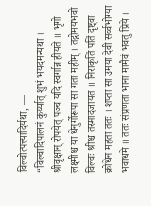विल्वोत्पत्त्यादिर्यथा, —
“विल्वादिपालनं कुर्य्यात् शुभं भयदमन्यथा । श्रीवृक्षान् रोपयेत् पञ्च यदि स्वर्गान्न हीयते ॥ भृगो लक्ष्मीश्च या धेनुर्गोरूपा सा गता महीम् । तद्गोमयभवो विल्वः श्रीश्च तस्मादजायत ॥ निराकृतिं पतिं दृष्ट्वा क्रोधेन महता ततः । शप्ता सा उमया देवी सर्व्वभोग्या भवाधमे ॥ ततः संप्रणता भाना मामैवं भवतु प्रिये ।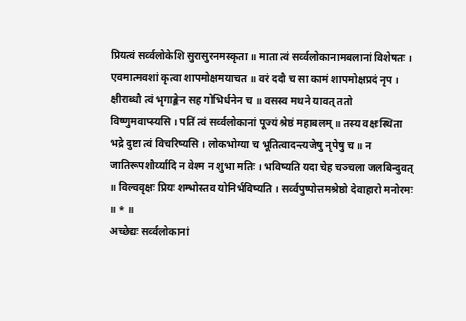प्रियत्वं सर्व्वलोकेशि सुरासुरनमस्कृता ॥ माता त्वं सर्व्वलोकानामबलानां विशेषतः । एवमात्मवशां कृत्वा शापमोक्षमयाचत ॥ वरं ददौ च सा कामं शापमोक्षप्रदं नृप । क्षीराब्धौ त्वं भृगाङ्केन सह गोभिर्धनेन च ॥ वसस्व मथने यावत् ततो विष्णुमवाप्स्यसि । पतिं त्वं सर्व्वलोकानां पूज्यं श्रेष्ठं महाबलम् ॥ तस्य वक्षःस्थिता भद्रे दुष्टा त्वं विचरिष्यसि । लोकभोग्या च भूतित्वादन्त्यजेषु नृपेषु च ॥ न जातिरूपशौर्य्यादि न वेश्म न शुभा मतिः । भविष्यति यदा चेह चञ्चला जलबिन्दुवत् ॥ विल्ववृक्षः प्रियः शम्भोस्तव योनिर्भविष्यति । सर्व्वपुष्पोत्तमश्रेष्ठो देवाहारो मनोरमः ॥ * ॥
अच्छेद्यः सर्व्वलोकानां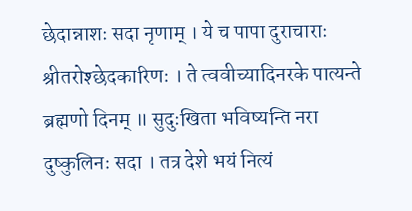छेदान्नाशः सदा नृणाम् । ये च पापा दुराचाराः श्रीतरोश्छेदकारिणः । ते त्ववीच्यादिनरके पात्यन्ते ब्रह्मणो दिनम् ॥ सुदुःखिता भविष्यन्ति नरा दुष्कुलिनः सदा । तत्र देशे भयं नित्यं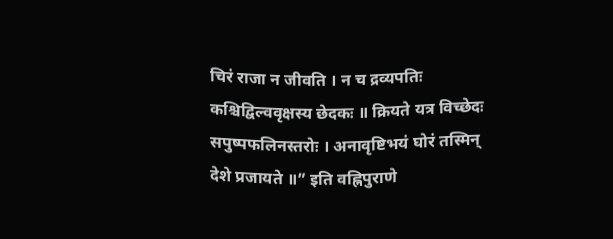चिरं राजा न जीवति । न च द्रव्यपतिः कश्चिद्विल्ववृक्षस्य छेदकः ॥ क्रियते यत्र विच्छेदः सपुष्पफलिनस्तरोः । अनावृष्टिभयं घोरं तस्मिन् देशे प्रजायते ॥” इति वह्निपुराणे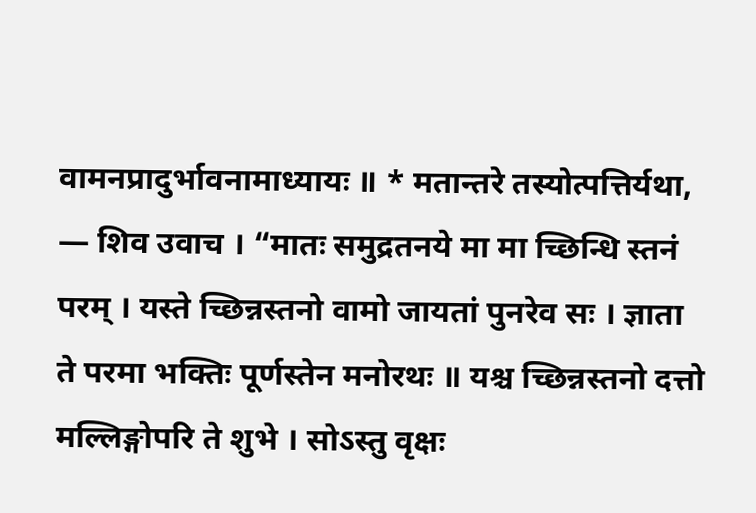वामनप्रादुर्भावनामाध्यायः ॥ * मतान्तरे तस्योत्पत्तिर्यथा, — शिव उवाच । “मातः समुद्रतनये मा मा च्छिन्धि स्तनं परम् । यस्ते च्छिन्नस्तनो वामो जायतां पुनरेव सः । ज्ञाता ते परमा भक्तिः पूर्णस्तेन मनोरथः ॥ यश्च च्छिन्नस्तनो दत्तो मल्लिङ्गोपरि ते शुभे । सोऽस्तु वृक्षः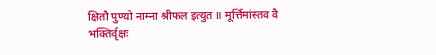क्षितौ पुण्यो नाम्ना श्रीफल इत्युत ॥ मूर्त्तिमांस्तव वै भक्तिर्वृक्षः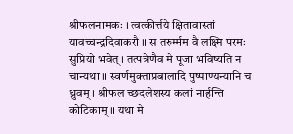श्रीफलनामकः । त्वत्कीर्त्तये क्षितावास्तां यावच्चन्द्रदिवाकरौ ॥ स तरुर्म्मम वै लक्ष्मि परमः सुप्रियो भवेत् । तत्पत्रेणैव मे पूजा भविष्यति न चान्यथा ॥ स्वर्णमुक्ताप्रबालादि पुष्पाण्यन्यानि च ध्रुवम् । श्रीफल च्छदलेशस्य कलां नार्हन्ति कोटिकाम् ॥ यथा मे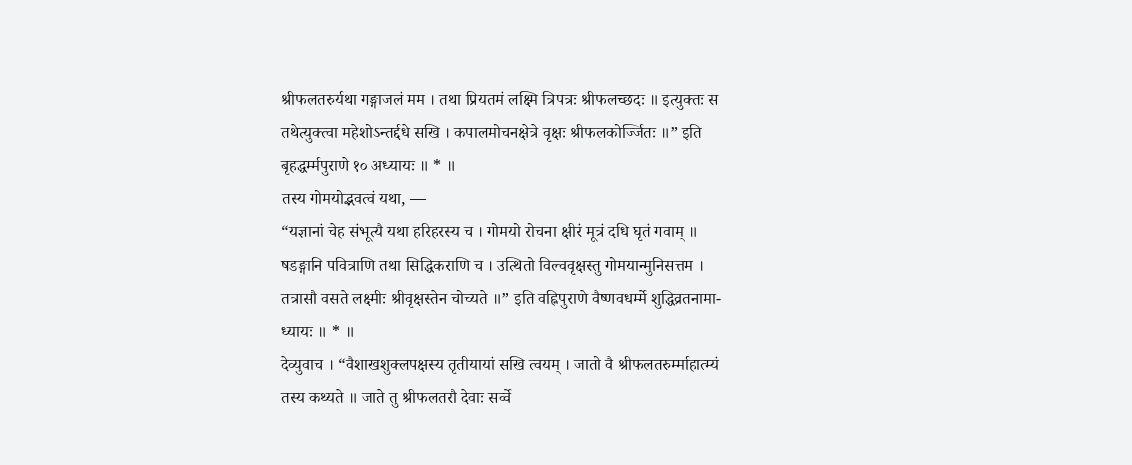श्रीफलतरुर्यथा गङ्गाजलं मम । तथा प्रियतमं लक्ष्मि त्रिपत्रः श्रीफलच्छदः ॥ इत्युक्तः स तथेत्युक्त्वा महेशोऽन्तर्द्दधे सखि । कपालमोचनक्षेत्रे वृक्षः श्रीफलकोर्ज्जितः ॥” इति बृहद्धर्म्मपुराणे १० अध्यायः ॥ * ॥
तस्य गोमयोद्भवत्वं यथा, —
“यज्ञानां चेह संभूत्यै यथा हरिहरस्य च । गोमयो रोचना क्षीरं मूत्रं दधि घृतं गवाम् ॥ षडङ्गानि पवित्राणि तथा सिद्धिकराणि च । उत्थितो विल्ववृक्षस्तु गोमयान्मुनिसत्तम । तत्रासौ वसते लक्ष्मीः श्रीवृक्षस्तेन चोच्यते ॥” इति वह्निपुराणे वैष्णवधर्म्मे शुद्धिव्रतनामा- ध्यायः ॥ * ॥
देव्युवाच । “वैशाखशुक्लपक्षस्य तृतीयायां सखि त्वयम् । जातो वै श्रीफलतरुर्म्माहात्म्यं तस्य कथ्यते ॥ जाते तु श्रीफलतरौ देवाः सर्व्वे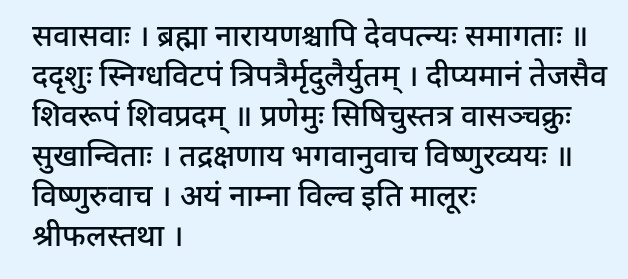सवासवाः । ब्रह्मा नारायणश्चापि देवपत्न्यः समागताः ॥ ददृशुः स्निग्धविटपं त्रिपत्रैर्मृदुलैर्युतम् । दीप्यमानं तेजसैव शिवरूपं शिवप्रदम् ॥ प्रणेमुः सिषिचुस्तत्र वासञ्चक्रुः सुखान्विताः । तद्रक्षणाय भगवानुवाच विष्णुरव्ययः ॥ विष्णुरुवाच । अयं नाम्ना विल्व इति मालूरः श्रीफलस्तथा ।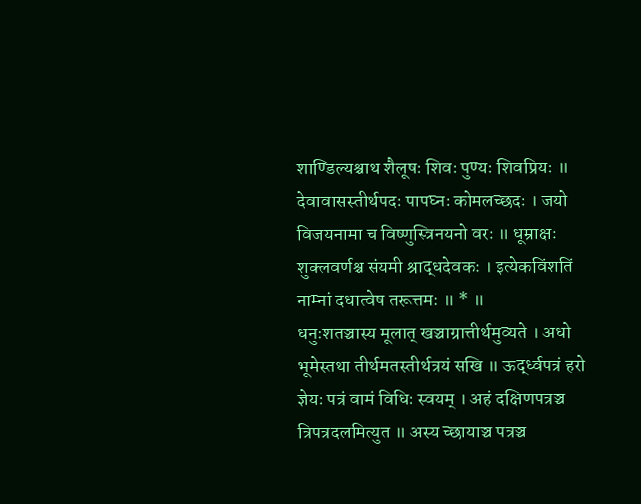शाण्डिल्यश्चाथ शैलूषः शिवः पुण्यः शिवप्रियः ॥ देवावासस्तीर्थपदः पापघ्नः कोमलच्छदः । जयो विजयनामा च विष्णुस्त्रिनयनो वरः ॥ धूम्राक्षः शुक्लवर्णश्च संयमी श्राद्धदेवकः । इत्येकविंशतिं नाम्नां दधात्वेष तरूत्तमः ॥ * ॥
धनुःशतञ्चास्य मूलात् खञ्चाग्रात्तीर्थमुव्यते । अधो भूमेस्तथा तीर्थमतस्तीर्थत्रयं सखि ॥ ऊर्द्ध्वपत्रं हरो ज्ञेयः पत्रं वामं विधिः स्वयम् । अहं दक्षिणपत्रञ्च त्रिपत्रदलमित्युत ॥ अस्य च्छायाञ्च पत्रञ्च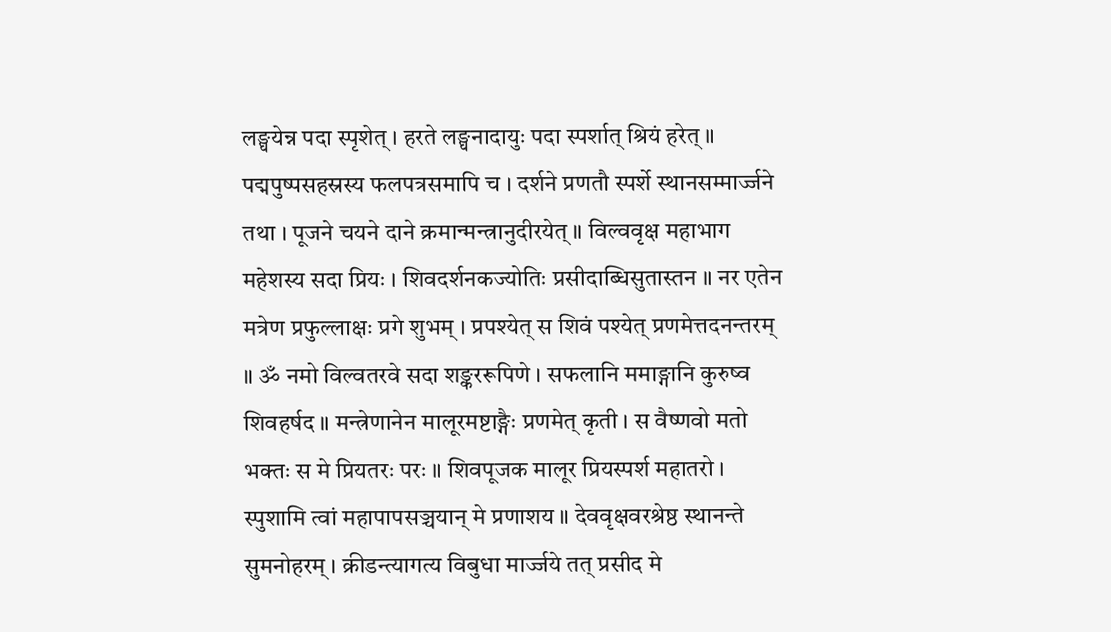लङ्घयेन्न पदा स्पृशेत् । हरते लङ्घनादायुः पदा स्पर्शात् श्रियं हरेत् ॥ पद्मपुष्पसहस्रस्य फलपत्रसमापि च । दर्शने प्रणतौ स्पर्शे स्थानसम्मार्ज्जने तथा । पूजने चयने दाने क्रमान्मन्त्रानुदीरयेत् ॥ विल्ववृक्ष महाभाग महेशस्य सदा प्रियः । शिवदर्शनकज्योतिः प्रसीदाब्धिसुतास्तन ॥ नर एतेन मत्रेण प्रफुल्लाक्षः प्रगे शुभम् । प्रपश्येत् स शिवं पश्येत् प्रणमेत्तदनन्तरम् ॥ ॐ नमो विल्वतरवे सदा शङ्कररूपिणे । सफलानि ममाङ्गानि कुरुष्व शिवहर्षद ॥ मन्त्रेणानेन मालूरमष्टाङ्गैः प्रणमेत् कृती । स वैष्णवो मतो भक्तः स मे प्रियतरः परः ॥ शिवपूजक मालूर प्रियस्पर्श महातरो । स्पुशामि त्वां महापापसञ्चयान् मे प्रणाशय ॥ देववृक्षवरश्रेष्ठ स्थानन्ते सुमनोहरम् । क्रीडन्त्यागत्य विबुधा मार्ज्जये तत् प्रसीद मे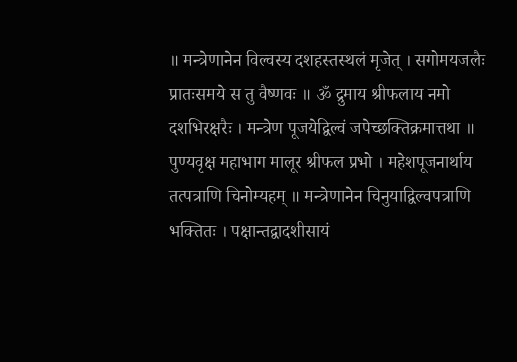॥ मन्त्रेणानेन विल्वस्य दशहस्तस्थलं मृजेत् । सगोमयजलैः प्रातःसमये स तु वैष्णवः ॥ ॐ द्रुमाय श्रीफलाय नमो दशभिरक्षरैः । मन्त्रेण पूजयेद्विल्वं जपेच्छक्तिक्रमात्तथा ॥ पुण्यवृक्ष महाभाग मालूर श्रीफल प्रभो । महेशपूजनार्थाय तत्पत्राणि चिनोम्यहम् ॥ मन्त्रेणानेन चिनुयाद्विल्वपत्राणि भक्तितः । पक्षान्तद्वादशीसायं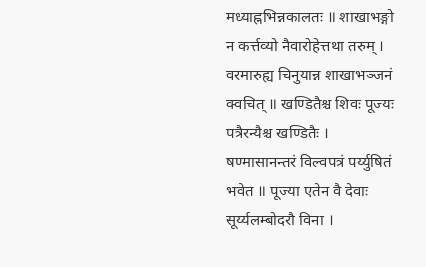मध्याह्नभिन्नकालतः ॥ शाखाभङ्गो न कर्त्तव्यो नैवारोहेत्तथा तरुम् । वरमारुह्य चिनुयान्न शाखाभञ्जनं क्वचित् ॥ खण्डितैश्च शिवः पूज्यः पत्रैरन्यैश्च खण्डितैः । षण्मासानन्तरं विल्वपत्रं पर्य्युषितं भवेत ॥ पूज्या एतेन वै देवाः सूर्य्यलम्बोदरौ विना ।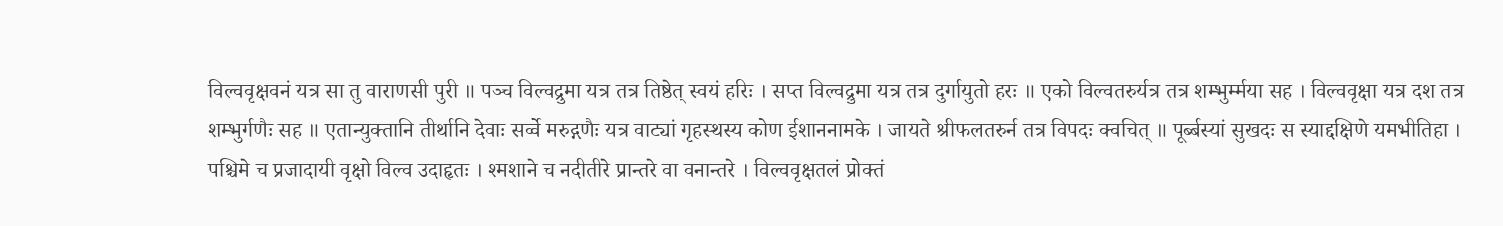विल्ववृक्षवनं यत्र सा तु वाराणसी पुरी ॥ पञ्च विल्वद्रुमा यत्र तत्र तिष्ठेत् स्वयं हरिः । सप्त विल्वद्रुमा यत्र तत्र दुर्गायुतो हरः ॥ एको विल्वतरुर्यत्र तत्र शम्भुर्म्मया सह । विल्ववृक्षा यत्र दश तत्र शम्भुर्गणैः सह ॥ एतान्युक्तानि तीर्थानि देवाः सर्व्वे मरुद्गणैः यत्र वाट्यां गृहस्थस्य कोण ईशाननामके । जायते श्रीफलतरुर्न तत्र विपदः क्वचित् ॥ पूर्ब्बस्यां सुखदः स स्याद्दक्षिणे यमभीतिहा । पश्चिमे च प्रजादायी वृक्षो विल्व उदाहृतः । श्मशाने च नदीतीरे प्रान्तरे वा वनान्तरे । विल्ववृक्षतलं प्रोक्तं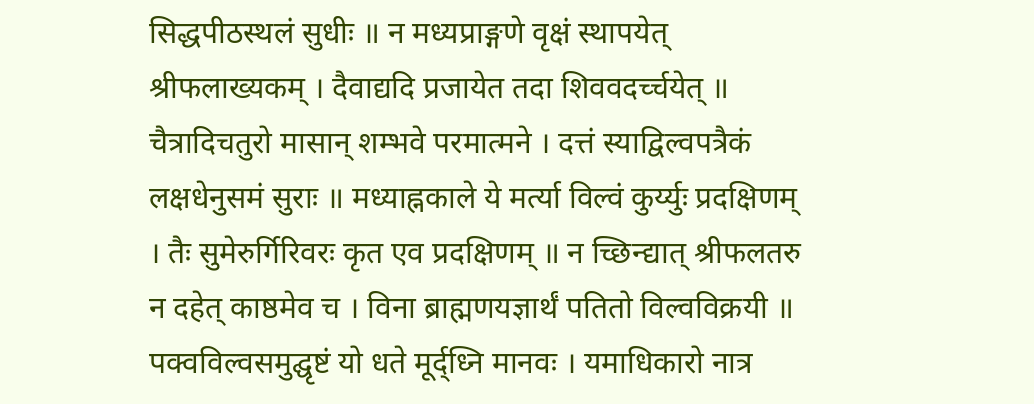सिद्धपीठस्थलं सुधीः ॥ न मध्यप्राङ्गणे वृक्षं स्थापयेत् श्रीफलाख्यकम् । दैवाद्यदि प्रजायेत तदा शिववदर्च्चयेत् ॥ चैत्रादिचतुरो मासान् शम्भवे परमात्मने । दत्तं स्याद्विल्वपत्रैकं लक्षधेनुसमं सुराः ॥ मध्याह्नकाले ये मर्त्या विल्वं कुर्य्युः प्रदक्षिणम् । तैः सुमेरुर्गिरिवरः कृत एव प्रदक्षिणम् ॥ न च्छिन्द्यात् श्रीफलतरु न दहेत् काष्ठमेव च । विना ब्राह्मणयज्ञार्थं पतितो विल्वविक्रयी ॥ पक्वविल्वसमुद्घृष्टं यो धते मूर्द्ध्नि मानवः । यमाधिकारो नात्र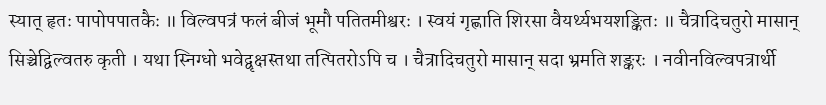स्यात् हृतः पापोपपातकैः ॥ विल्वपत्रं फलं बीजं भूमौ पतितमीश्वरः । स्वयं गृह्णाति शिरसा वैयर्थ्यभयशङ्कितः ॥ चैत्रादिचतुरो मासान् सिञ्चेद्विल्वतरु कृती । यथा स्निग्धो भवेद्वृक्षस्तथा तत्पितरोऽपि च । चैत्रादिचतुरो मासान् सदा भ्रमति शङ्करः । नवीनविल्वपत्रार्थी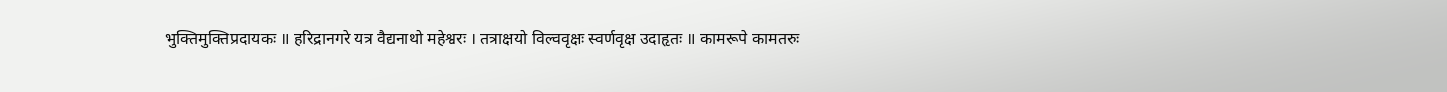भुक्तिमुक्तिप्रदायकः ॥ हरिद्रानगरे यत्र वैद्यनाथो महेश्वरः । तत्राक्षयो विल्ववृक्षः स्वर्णवृक्ष उदाहृतः ॥ कामरूपे कामतरुः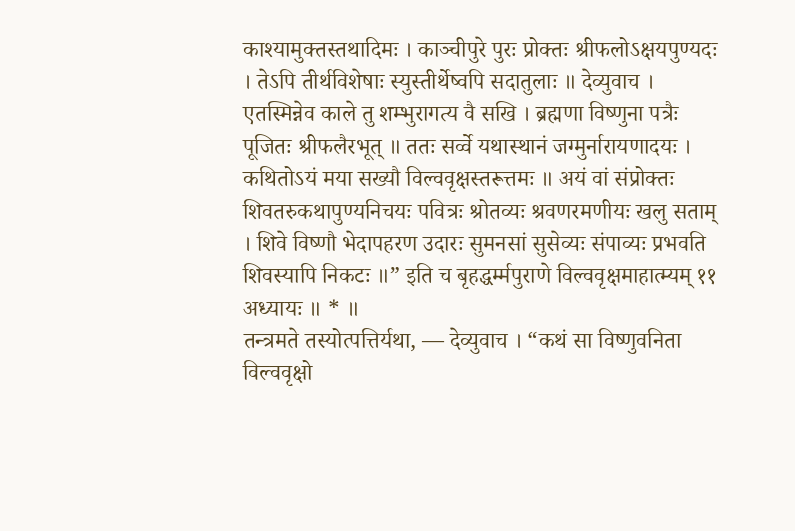काश्यामुक्तस्तथादिमः । काञ्चीपुरे पुरः प्रोक्तः श्रीफलोऽक्षयपुण्यदः । तेऽपि तीर्थविशेषाः स्युस्तीर्थेष्वपि सदातुलाः ॥ देव्युवाच । एतस्मिन्नेव काले तु शम्भुरागत्य वै सखि । ब्रह्मणा विष्णुना पत्रैः पूजितः श्रीफलैरभूत् ॥ ततः सर्व्वे यथास्थानं जग्मुर्नारायणादयः । कथितोऽयं मया सख्यौ विल्ववृक्षस्तरूत्तमः ॥ अयं वां संप्रोक्तः शिवतरुकथापुण्यनिचयः पवित्रः श्रोतव्यः श्रवणरमणीयः खलु सताम् । शिवे विष्णौ भेदापहरण उदारः सुमनसां सुसेव्यः संपाव्यः प्रभवति शिवस्यापि निकटः ॥” इति च बृहद्धर्म्मपुराणे विल्ववृक्षमाहात्म्यम् ११ अध्यायः ॥ * ॥
तन्त्रमते तस्योत्पत्तिर्यथा, — देव्युवाच । “कथं सा विष्णुवनिता विल्ववृक्षो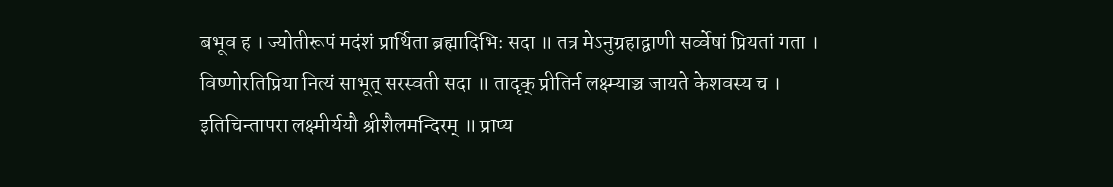बभूव ह । ज्योतीरूपं मदंशं प्रार्थिता ब्रह्मादिभिः सदा ॥ तत्र मेऽनुग्रहाद्वाणी सर्व्वेषां प्रियतां गता । विष्णोरतिप्रिया नित्यं साभूत् सरस्वती सदा ॥ तादृक् प्रीतिर्न लक्ष्म्याञ्च जायते केशवस्य च । इतिचिन्तापरा लक्ष्मीर्ययौ श्रीशैलमन्दिरम् ॥ प्राप्य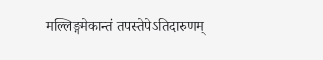मल्लिङ्गमेकान्तं तपस्तेपेऽतिदारुणम्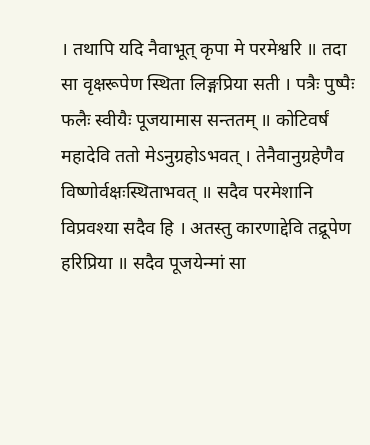। तथापि यदि नैवाभूत् कृपा मे परमेश्वरि ॥ तदा सा वृक्षरूपेण स्थिता लिङ्गप्रिया सती । पत्रैः पुष्पैः फलैः स्वीयैः पूजयामास सन्ततम् ॥ कोटिवर्षं महादेवि ततो मेऽनुग्रहोऽभवत् । तेनैवानुग्रहेणैव विष्णोर्वक्षःस्थिताभवत् ॥ सदैव परमेशानि विप्रवश्या सदैव हि । अतस्तु कारणाद्देवि तद्रूपेण हरिप्रिया ॥ सदैव पूजयेन्मां सा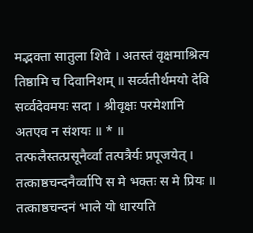मद्भक्ता सातुला शिवे । अतस्तं वृक्षमाश्रित्य तिष्ठामि च दिवानिशम् ॥ सर्व्वतीर्थमयो देवि सर्व्वदेवमयः सदा । श्रीवृक्षः परमेशानि अतएव न संशयः ॥ * ॥
तत्फलैस्तत्प्रसूनैर्व्वा तत्पत्रैर्यः प्रपूजयेत् । तत्काष्ठचन्दनैर्व्वापि स मे भक्तः स मे प्रियः ॥ तत्काष्ठचन्दनं भाले यो धारयति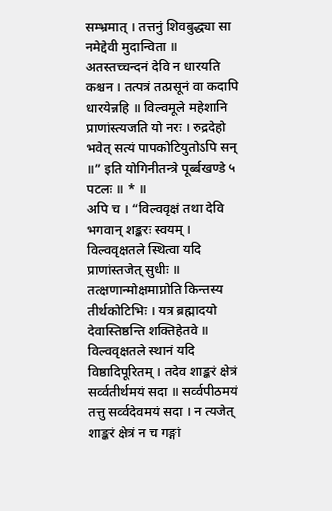सम्भ्रमात् । तत्तनुं शिवबुद्ध्या सा नमेद्देवी मुदान्विता ॥ अतस्तच्चन्दनं देवि न धारयति कश्चन । तत्पत्रं तत्प्रसूनं वा कदापि धारयेन्नहि ॥ विल्वमूले महेशानि प्राणांस्त्यजति यो नरः । रुद्रदेहो भवेत् सत्यं पापकोटियुतोऽपि सन् ॥” इति योगिनीतन्त्रे पूर्ब्बखण्डे ५ पटलः ॥ * ॥
अपि च । “विल्ववृक्षं तथा देवि भगवान् शङ्करः स्वयम् । विल्ववृक्षतले स्थित्वा यदि प्राणांस्तजेत् सुधीः ॥ तत्क्षणान्मोक्षमाप्नोति किन्तस्य तीर्थकोटिभिः । यत्र ब्रह्मादयो देवास्तिष्ठन्ति शक्तिहेतवे ॥ विल्ववृक्षतले स्थानं यदि विष्ठादिपूरितम् । तदेव शाङ्करं क्षेत्रं सर्व्वतीर्थमयं सदा ॥ सर्व्वपीठमयं तत्तु सर्व्वदेवमयं सदा । न त्यजेत् शाङ्करं क्षेत्रं न च गङ्गां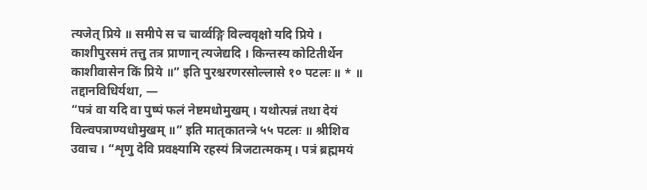त्यजेत् प्रिये ॥ समीपे स च चार्व्वङ्गि विल्ववृक्षो यदि प्रिये । काशीपुरसमं तत्तु तत्र प्राणान् त्यजेद्यदि । किन्तस्य कोटितीर्थेन काशीवासेन किं प्रिये ॥” इति पुरश्चरणरसोल्लासे १० पटलः ॥ * ॥
तद्दानविधिर्यथा, —
“पत्रं वा यदि वा पुष्पं फलं नेष्टमधोमुखम् । यथोत्पन्नं तथा देयं विल्वपत्राण्यधोमुखम् ॥” इति मातृकातन्त्रे ५५ पटलः ॥ श्रीशिव उवाच । “शृणु देवि प्रवक्ष्यामि रहस्यं त्रिजटात्मकम् । पत्रं ब्रह्ममयं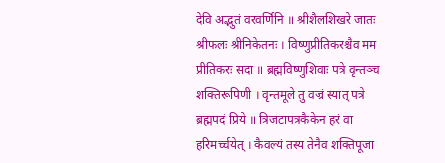देवि अद्भुतं वरवर्णिनि ॥ श्रीशैलशिखरे जातः श्रीफलः श्रीनिकेतनः । विष्णुप्रीतिकरश्चैव मम प्रीतिकरः सदा ॥ ब्रह्मविष्णुशिवाः पत्रे वृन्तञ्च शक्तिरूपिणी । वृन्तमूले तु वज्रं स्यात् पत्रे ब्रह्मपदं प्रिये ॥ त्रिजटापत्रकैकेन हरं वा हरिमर्च्चयेत् । कैवल्यं तस्य तेनैव शक्तिपूजा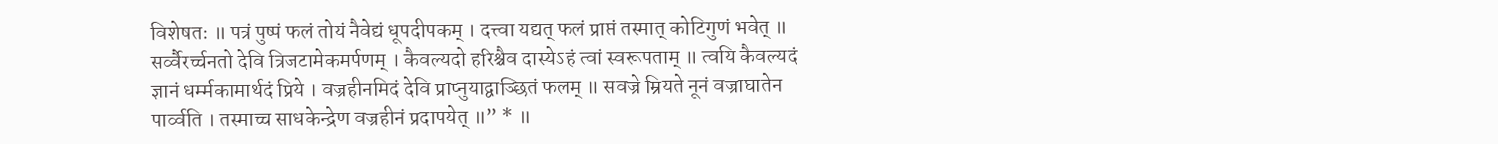विशेषतः ॥ पत्रं पुष्पं फलं तोयं नैवेद्यं धूपदीपकम् । दत्त्वा यद्यत् फलं प्राप्तं तस्मात् कोटिगुणं भवेत् ॥ सर्व्वैरर्च्चनतो देवि त्रिजटामेकमर्पणम् । कैवल्यदो हरिश्चैव दास्येऽहं त्वां स्वरूपताम् ॥ त्वयि कैवल्यदं ज्ञानं धर्म्मकामार्थदं प्रिये । वज्रहीनमिदं देवि प्राप्नुयाद्वाञ्छितं फलम् ॥ सवज्रे म्रियते नूनं वज्राघातेन पार्व्वति । तस्माच्च साधकेन्द्रेण वज्रहीनं प्रदापयेत् ॥” * ॥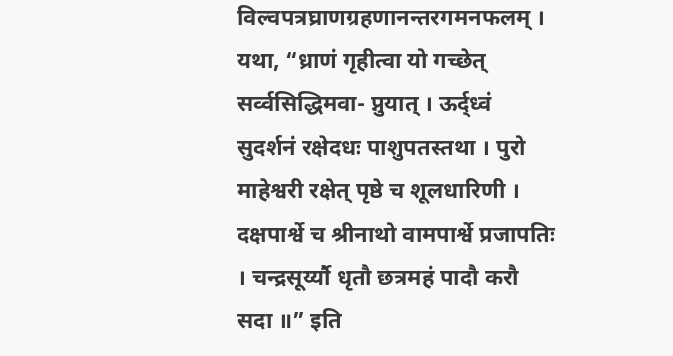विल्वपत्रघ्राणग्रहणानन्तरगमनफलम् । यथा, “ध्राणं गृहीत्वा यो गच्छेत् सर्व्वसिद्धिमवा- प्नुयात् । ऊर्द्ध्वं सुदर्शनं रक्षेदधः पाशुपतस्तथा । पुरो माहेश्वरी रक्षेत् पृष्ठे च शूलधारिणी । दक्षपार्श्वे च श्रीनाथो वामपार्श्वे प्रजापतिः । चन्द्रसूर्य्यौ धृतौ छत्रमहं पादौ करौ सदा ॥” इति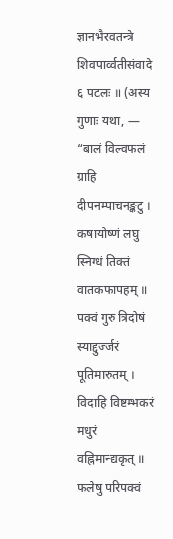ज्ञानभैरवतन्त्रे शिवपार्व्वतीसंवादे ६ पटलः ॥ (अस्य गुणाः यथा, —
“बालं विल्वफलं ग्राहि दीपनम्पाचनङ्कटु । कषायोष्णं लघु स्निग्धं तिक्तं वातकफापहम् ॥ पक्वं गुरु त्रिदोषं स्याद्दुर्ज्जरं पूतिमारुतम् । विदाहि विष्टम्भकरं मधुरं वह्निमान्द्यकृत् ॥ फलेषु परिपक्वं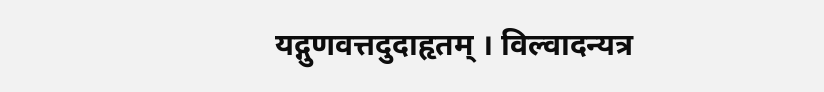यद्गुणवत्तदुदाहृतम् । विल्वादन्यत्र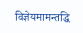विज्ञेयमामन्तद्धि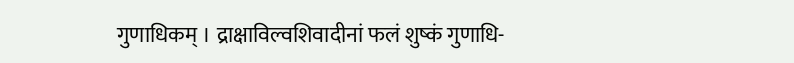गुणाधिकम् । द्राक्षाविल्वशिवादीनां फलं शुष्कं गुणाधि-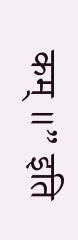कम् ॥” इति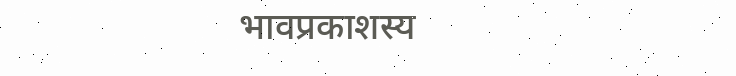भावप्रकाशस्य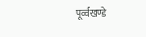पूर्व्वखण्डे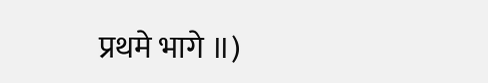प्रथमे भागे ॥)